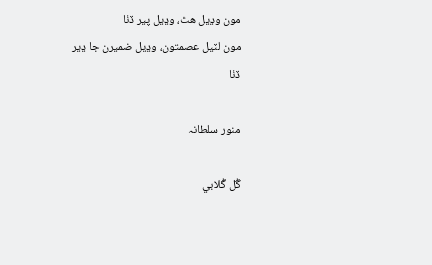مون وڍيل ھٿ، وڍيل پير ڏٺا
مون لٽيل عصمتون، وڍيل ضميرن جا ڍير ڏٺا

منور سلطانہ

گُل گُلابي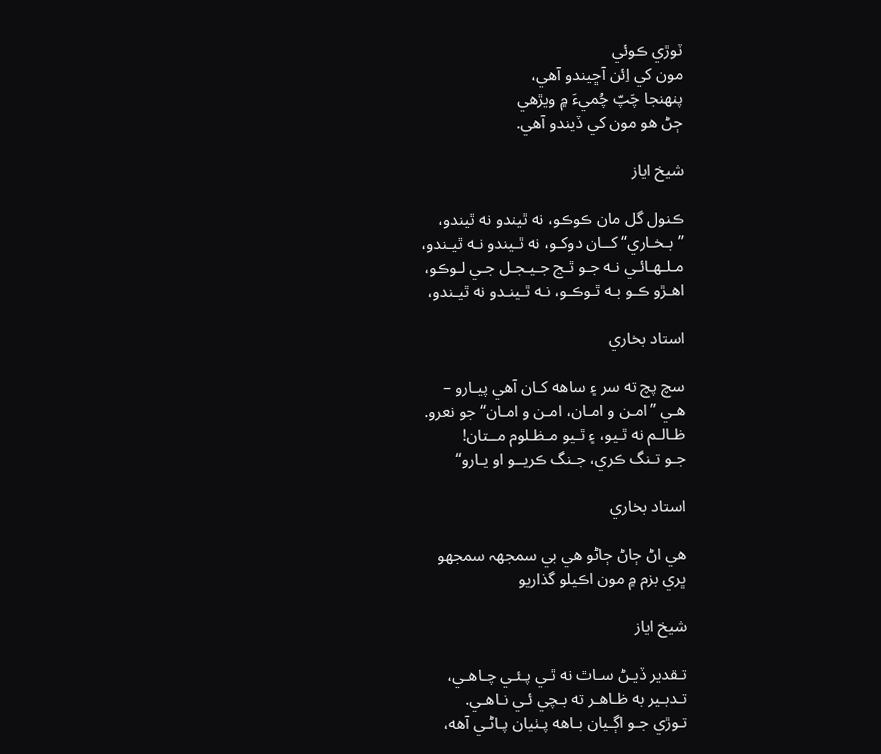ٽوڙي ڪوئي
مون کي اِئن آڇيندو آهي،
پنهنجا چَپّ چُميءَ ۾ ويڙهي
ڄڻ هو مون کي ڏيندو آهي.

شيخ اياز

ڪنول گل مان ڪوڪو، نه ٿيندو نه ٿيندو،
”بـخـاري“ کــان دوکـو، نه ٿـيندو نـه ٿيـندو،
مـلـهـائـي نـه جـو ٿـڃ جـيـجـل جـي لـوڪو،
اهـڙو ڪـو بـه ٿـوڪـو، نـه ٿـينـدو نه ٿيـندو،

استاد بخاري

سچ پچ ته سر ۽ ساهه کـان آهي پيـارو –
هـي ”امـن و امـان، امـن و امـان“ جو نعرو.
ظـالـم نه ٿـيو، ۽ ٿـيو مـظـلوم مــتان!
جـو تـنگ ڪري، جـنگ ڪريــو او يـارو“

استاد بخاري

ھي اڻ ڄاڻ ڄاڻو ھي بي سمجھہ سمجھو
ڀري بزم ۾ مون اڪيلو گذاريو

شيخ اياز

تـقدير ڏيـڻ سـاٿ نه ٿـي پـئـي چـاهـي،
تـدبـير به ظـاهـر ته بـچي ئـي نـاهـي.
تـوڙي جـو اڳـيان بـاهه پـٺيان پـاڻـي آهه،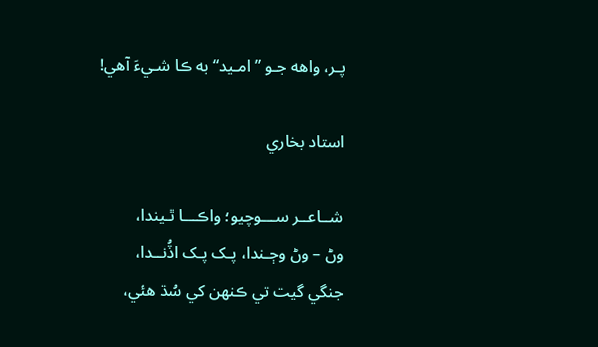پـر، واهه جـو ”امـيد“ به ڪا شـيءَ آهي!

استاد بخاري

شــاعــر ســـوچيو؛ واڪـــا ٿـيندا،
وڻ – وڻ وڄـندا، پـک پـک اڏُنــدا،
جنگي گيت تي ڪنهن کي سُڌ هئي،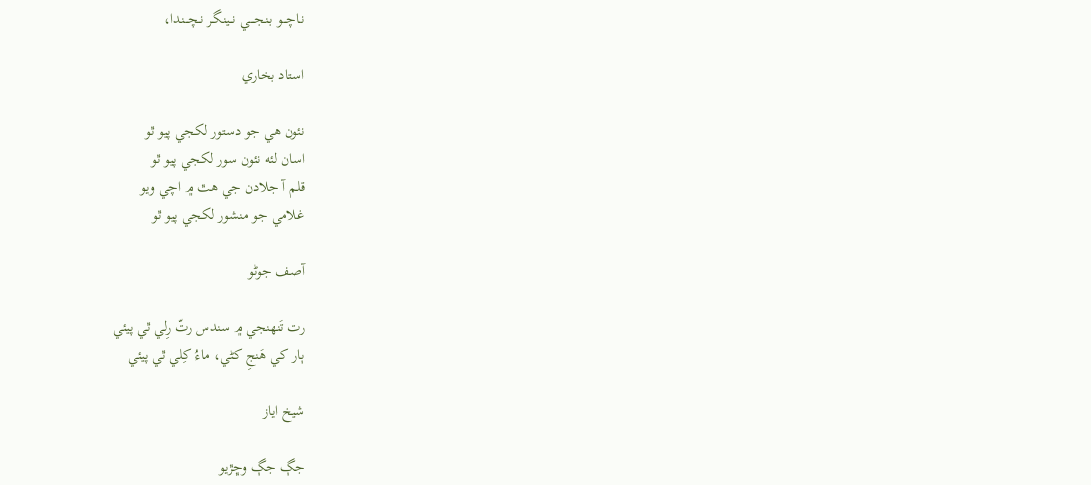نـاچـــو بـنجــــي نــينگـر نـچـــندا،

استاد بخاري

نئون هي جو دستور لکجي پيو ٿو
اسان لئه نئون سور لکجي پيو ٿو
قلم آ جلادن جي هٿ ۾ اچي ويو
غلامي جو منشور لکجي پيو ٿو

آصف جوڻو

رت تَنهنجي ۾ سندس رتّ رِلي ٿي پيئي
ٻار کي هَنجِ کڻي، ماءُ کِلي ٿي پيئي

شيخ اياز

جڳ جڳ وڇڙيو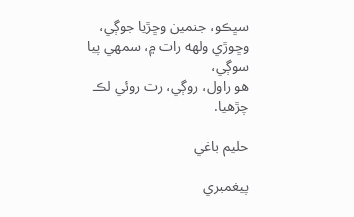سڀڪو، جنمين وڇڙيا جوڳي،
وڇوڙي ولهه رات ۾، سمهي پيا سوڳي،
هو راول، روڳي، رت روئي لڪ چڙهيا.

حليم باغي

پيغمبري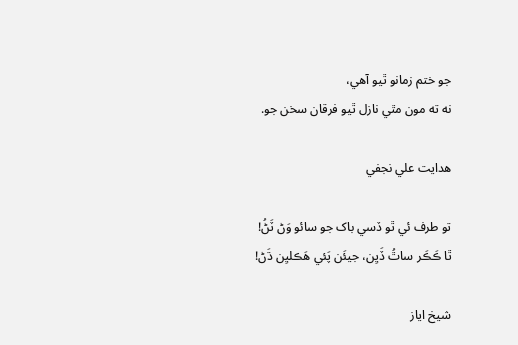جو ختم زمانو ٿيو آهي،
نه ته مون مٿي نازل ٿيو فرقان سخن جو.

ھدايت علي نجفي

تو طرف ئي ٿو ڏسي باک جو سائو وَڻ ٽَڻُ!
ٿا ڪَڪَر ساٿُ ڏَيِن، جيئَن پَئي هَڪليِن ڌَڻ!

شيخ اياز